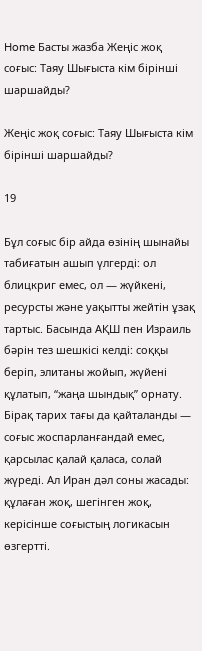Home Басты жазба Жеңіс жоқ соғыс: Таяу Шығыста кім бірінші шаршайды?

Жеңіс жоқ соғыс: Таяу Шығыста кім бірінші шаршайды?

19

Бұл соғыс бір айда өзінің шынайы табиғатын ашып үлгерді: ол блицкриг емес, ол — жүйкені, ресурсты және уақытты жейтін ұзақ тартыс. Басында АҚШ пен Израиль бәрін тез шешкісі келді: соққы беріп, элитаны жойып, жүйені құлатып, “жаңа шындық” орнату. Бірақ тарих тағы да қайталанды — соғыс жоспарланғандай емес, қарсылас қалай қаласа, солай жүреді. Ал Иран дәл соны жасады: құлаған жоқ, шегінген жоқ, керісінше соғыстың логикасын өзгертті.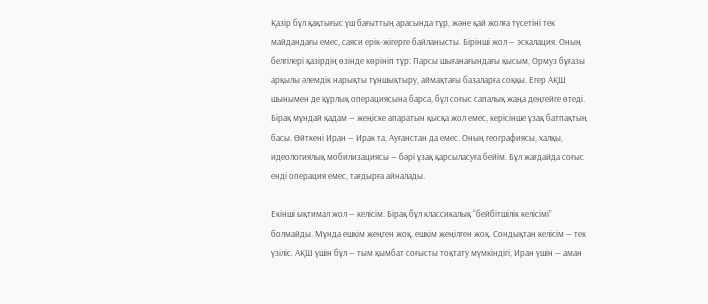Қазір бұл қақтығыс үш бағыттың арасында тұр, және қай жолға түсетіні тек майдандағы емес, саяси ерік-жігерге байланысты. Бірінші жол — эскалация. Оның белгілері қазірдің өзінде көрініп тұр: Парсы шығанағындағы қысым, Ормуз бұғазы арқылы әлемдік нарықты тұншықтыру, аймақтағы базаларға соққы. Егер АҚШ шынымен де құрлық операциясына барса, бұл соғыс сапалық жаңа деңгейге өтеді. Бірақ мұндай қадам — жеңіске апаратын қысқа жол емес, керісінше ұзақ батпақтың басы. Өйткені Иран — Ирак та, Ауғанстан да емес. Оның географиясы, халқы, идеологиялық мобилизациясы — бәрі ұзақ қарсыласуға бейім. Бұл жағдайда соғыс енді операция емес, тағдырға айналады.

Екінші ықтимал жол — келісім. Бірақ бұл классикалық “бейбітшілік келісімі” болмайды. Мұнда ешкім жеңген жоқ, ешкім жеңілген жоқ. Сондықтан келісім — тек үзіліс. АҚШ үшін бұл — тым қымбат соғысты тоқтату мүмкіндігі, Иран үшін — аман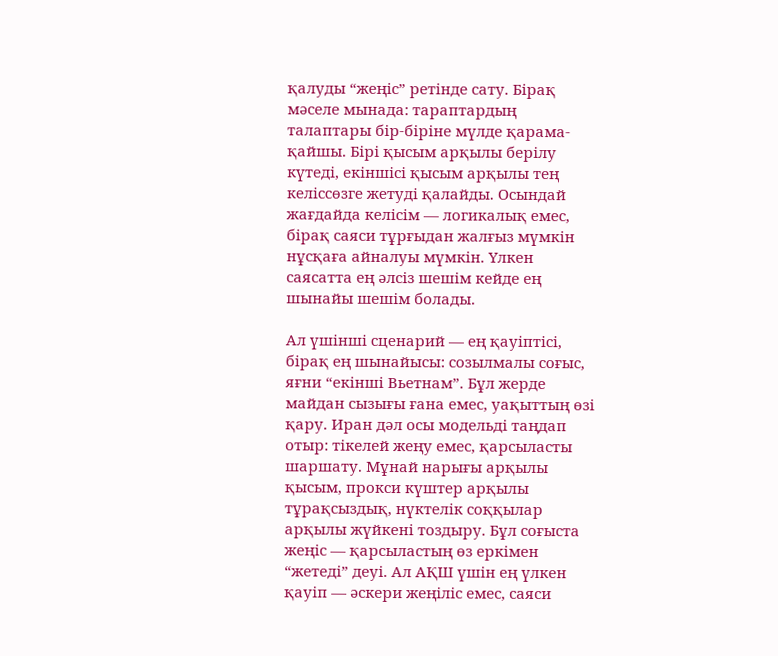қалуды “жеңіс” ретінде сату. Бірақ мәселе мынада: тараптардың талаптары бір-біріне мүлде қарама-қайшы. Бірі қысым арқылы берілу күтеді, екіншісі қысым арқылы тең келіссөзге жетуді қалайды. Осындай жағдайда келісім — логикалық емес, бірақ саяси тұрғыдан жалғыз мүмкін нұсқаға айналуы мүмкін. Үлкен саясатта ең әлсіз шешім кейде ең шынайы шешім болады.

Ал үшінші сценарий — ең қауіптісі, бірақ ең шынайысы: созылмалы соғыс, яғни “екінші Вьетнам”. Бұл жерде майдан сызығы ғана емес, уақыттың өзі қару. Иран дәл осы модельді таңдап отыр: тікелей жеңу емес, қарсыласты шаршату. Мұнай нарығы арқылы қысым, прокси күштер арқылы тұрақсыздық, нүктелік соққылар арқылы жүйкені тоздыру. Бұл соғыста жеңіс — қарсыластың өз еркімен “жетеді” деуі. Ал АҚШ үшін ең үлкен қауіп — әскери жеңіліс емес, саяси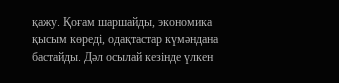қажу. Қоғам шаршайды, экономика қысым көреді, одақтастар күмәндана бастайды. Дәл осылай кезінде үлкен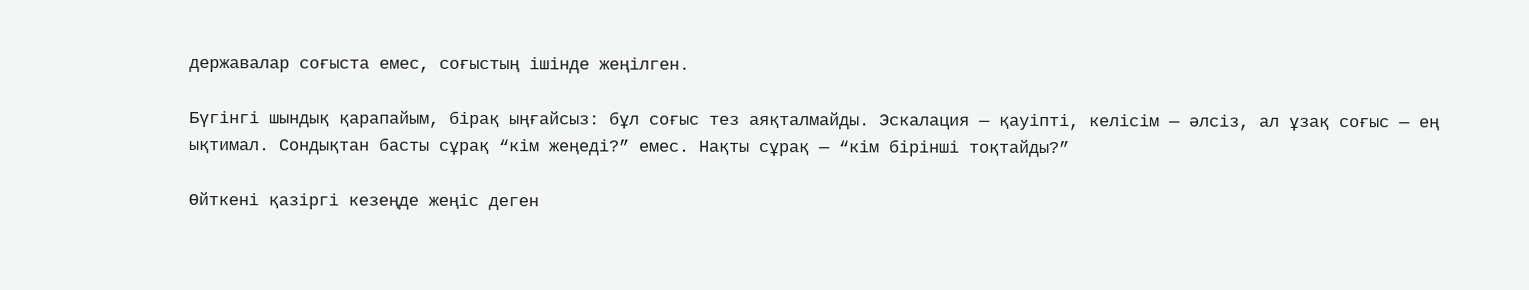державалар соғыста емес, соғыстың ішінде жеңілген.

Бүгінгі шындық қарапайым, бірақ ыңғайсыз: бұл соғыс тез аяқталмайды. Эскалация — қауіпті, келісім — әлсіз, ал ұзақ соғыс — ең ықтимал. Сондықтан басты сұрақ “кім жеңеді?” емес. Нақты сұрақ — “кім бірінші тоқтайды?”

Өйткені қазіргі кезеңде жеңіс деген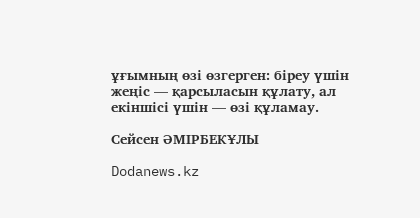ұғымның өзі өзгерген: біреу үшін жеңіс — қарсыласын құлату, ал екіншісі үшін — өзі құламау.

Сейсен ӘМІРБЕКҰЛЫ

Dodanews.kz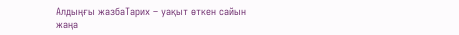Алдыңғы жазбаТарих – уақыт өткен сайын жаңа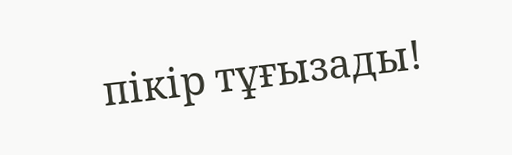пікір тұғызады!